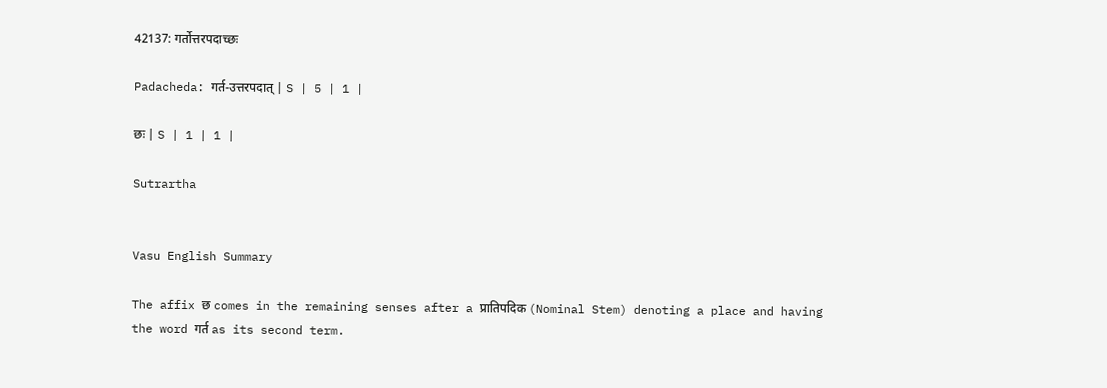42137: गर्तोत्तरपदाच्छः

Padacheda: गर्त-उत्तरपदात् | S | 5 | 1 |

छः | S | 1 | 1 |

Sutrartha


Vasu English Summary

The affix छ comes in the remaining senses after a प्रातिपदिक (Nominal Stem) denoting a place and having the word गर्त as its second term.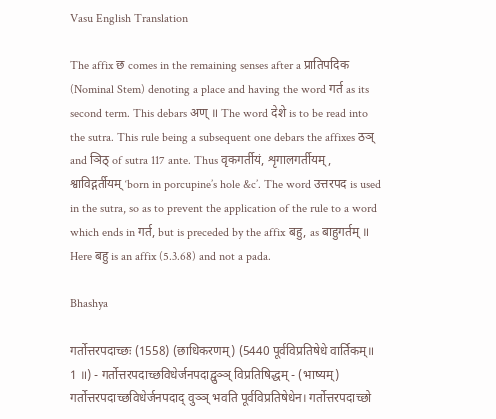Vasu English Translation

The affix छ comes in the remaining senses after a प्रातिपदिक (Nominal Stem) denoting a place and having the word गर्त as its second term. This debars अण् ॥ The word देशे is to be read into the sutra. This rule being a subsequent one debars the affixes ठञ् and ञिठ् of sutra 117 ante. Thus वृकगर्तीयं, शृगालगर्तीयम्, श्वाविद्गर्तीयम् ‘born in porcupine’s hole &c’. The word उत्तरपद is used in the sutra, so as to prevent the application of the rule to a word which ends in गर्त, but is preceded by the affix बहु, as बाहुगर्तम् ॥ Here बहु is an affix (5.3.68) and not a pada.

Bhashya

गर्तोत्तरपदाच्छः (1558) (छाधिकरणम्) (5440 पूर्वविप्रतिषेधे वार्तिकम्॥ 1 ॥) - गर्तोत्तरपदाच्छविधेर्जनपदाद्वुञ्ञ् विप्रतिषिद्धम् - (भाष्यम्) गर्तोत्तरपदाच्छविधेर्जनपदाद् वुञ्ञ् भवति पूर्वविप्रतिषेधेन। गर्तोत्तरपदाच्छो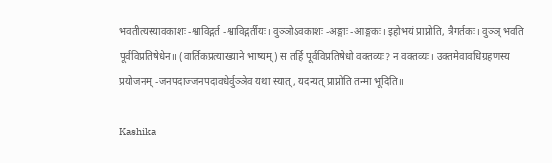भवतीत्यस्यावकाशः -श्वाविद्गर्त -श्वाविद्गर्तीयः। वुञ्ञोऽवकाशः -अङ्गाः -आङ्गकः। इहोभयं प्राप्नोति, त्रैगर्तकः। वुञ्ञ् भवति पूर्वविप्रतिषेधेन॥ (वार्तिकप्रत्याख्याने भाष्यम्) स तर्हि पूर्वविप्रतिषेधो वक्तव्यः? न वक्तव्यः। उक्तमेवावधिग्रहणस्य प्रयोजनम् -जनपदाज्जनपदावधेर्वुञ्ञेव यथा स्यात्, यदन्यत् प्राप्नोति तन्मा भूदिति॥

Kashika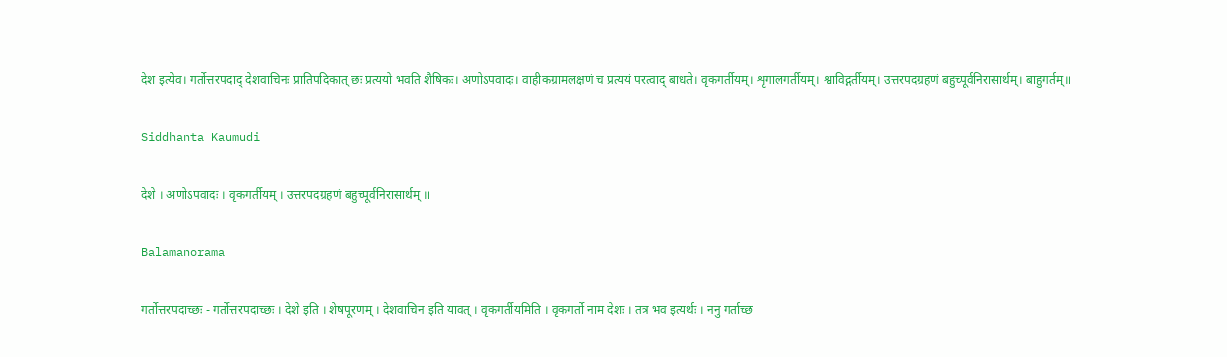देश इत्येव। गर्तोत्तरपदाद् देशवाचिनः प्रातिपदिकात् छः प्रत्ययो भवति शैषिकः। अणोऽपवादः। वाहीकग्रामलक्षणं च प्रत्ययं परत्वाद् बाधते। वृकगर्तीयम्। शृगालगर्तीयम्। श्वाविद्गर्तीयम्। उत्तरपदग्रहणं बहुच्पूर्वनिरासार्थम्। बाहुगर्तम्॥

Siddhanta Kaumudi

देशे । अणोऽपवादः । वृकगर्तीयम् । उत्तरपदग्रहणं बहुच्पूर्वनिरासार्थम् ॥

Balamanorama

गर्तोत्तरपदाच्छः - गर्तोत्तरपदाच्छः । देशे इति । शेषपूरणम् । देशवाचिन इति यावत् । वृकगर्तीयमिति । वृकगर्तो नाम देशः । तत्र भव इत्यर्थः । ननु गर्ताच्छ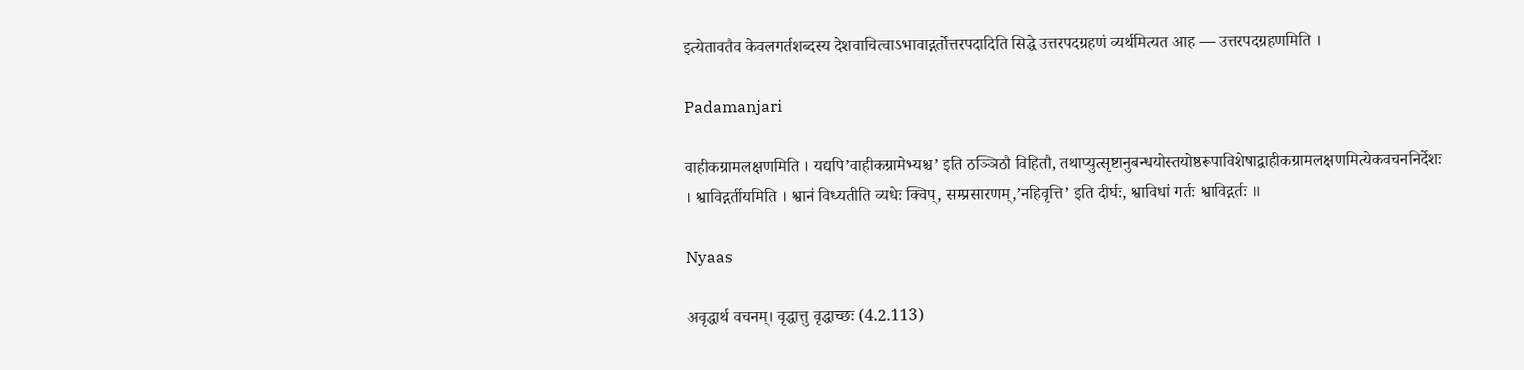इत्येतावतैव केवलगर्तशब्दस्य देशवाचित्वाऽभावाद्गर्तोत्तरपदादिति सिद्धे उत्तरपदग्रहणं व्यर्थमित्यत आह — उत्तरपदग्रहणमिति ।

Padamanjari

वाहीकग्रामलक्षणमिति । यद्यपि’वाहीकग्रामेभ्यश्च’ इति ठञ्ञिठौ विहितौ, तथाप्युत्सृष्टानुबन्धयोस्तयोष्ठरूपाविशेषाद्वाहीकग्रामलक्षणमित्येकवचननिर्देशः । श्वाविद्गर्तीयमिति । श्वानं विध्यतीति व्यधेः क्विप्, सम्प्रसारणम्,’नहिवृत्ति’ इति दीर्घः, श्वाविधां गर्तः श्वाविद्गर्तः ॥

Nyaas

अवृद्धार्थ वचनम्। वृद्धात्तु वृद्धाच्छः (4.2.113)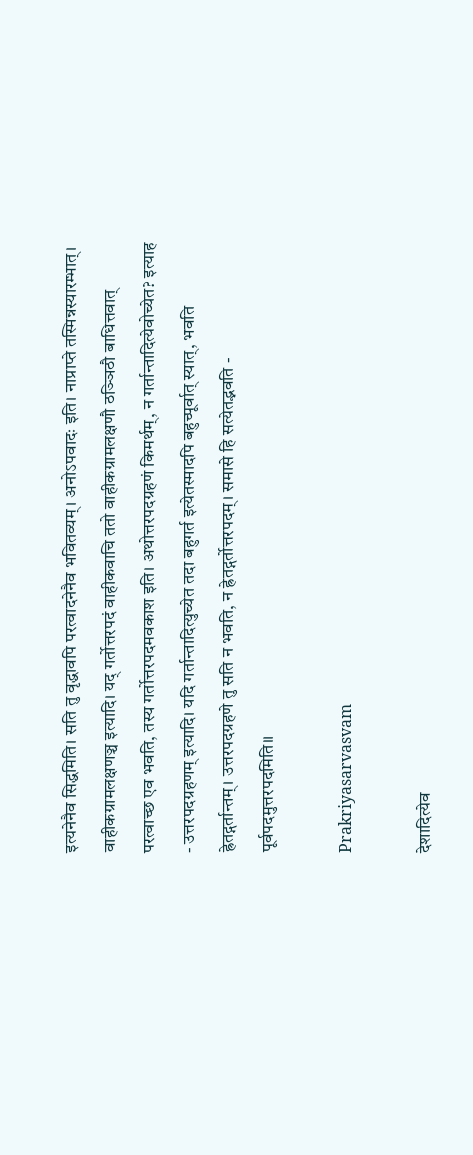इत्यनेनैव सिद्धमिति। सति तु वृद्धावपि परत्वादनेनैव भवितव्यम्। अनोऽपवादः इति। नाप्राप्ते तस्मिन्नस्यारम्भात्। वाहीकग्रामलक्षणञ्च इत्यादि। यद् गर्तोत्तरपदं वाहीकवाचि ततो वाहीकग्रामलक्षणौ ठञ्ञिठौ बाधित्तवात् परत्वाच्छ एव भवति, तस्य गर्तोत्तरपदमवकाश इति। अथोत्तरपदग्रहणं किमर्थम्, न गर्तान्तादित्येवोच्येत? इत्याह - उत्तरपदग्रहणम् इत्यादि। यदि गर्तान्तादित्युच्येत तदा बहुगर्त इत्येतस्मादपि बहुच्पूर्वात् स्यात्, भवति ह्रेतद्गर्तान्तम्। उत्तरपदग्रहणे तु सति न भवति, न ह्रेतद्गर्तोत्तरपदम्। समासे हि सत्येतद्भवति - पूर्वपदमुत्तरपदमिति॥

Prakriyasarvasvam

देशादित्येव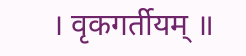। वृकगर्तीयम् ॥